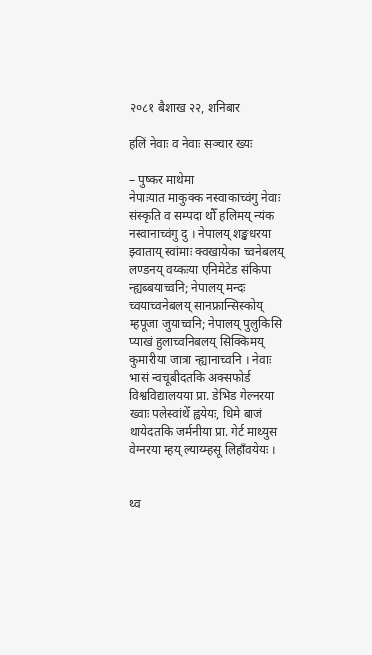२०८१ बैशाख २२, शनिबार

हलिं नेवाः व नेवाः सञ्चार ख्यः

– पुष्कर माथेमा
नेपाःयात माकुक्क नस्वाकाच्वंगु नेवाः संस्कृति व सम्पदा थौँ हलिमय् न्यंक नस्वानाच्वंगु दु । नेपालय् शङ्खधरया झ्वाताय् स्वांमाः क्वखायेका च्वनेबलय् लण्डनय् वय्कःया एनिमेटेड संकिपा न्ह्यब्बयाच्वनि; नेपालय् मन्दः च्वयाच्वनेबलय् सानफ्रान्सिस्कोय् म्हपूजा जुयाच्वनि; नेपालय् पुलुकिसि प्याखं हुलाच्वनिबलय् सिक्किमय् कुमारीया जात्रा न्ह्यानाच्वनि । नेवाः भासं न्वचूबीदतकि अक्सफोर्ड विश्वविद्यालयया प्रा. डेभिड गेल्नरया ख्वाः पलेस्वांथेँ ह्वयेयः, धिमे बाजं थायेदतकि जर्मनीया प्रा. गेर्ट माथ्युस वेग्नरया म्हय् ल्याय्म्हसू लिहाँवयेयः ।


थ्व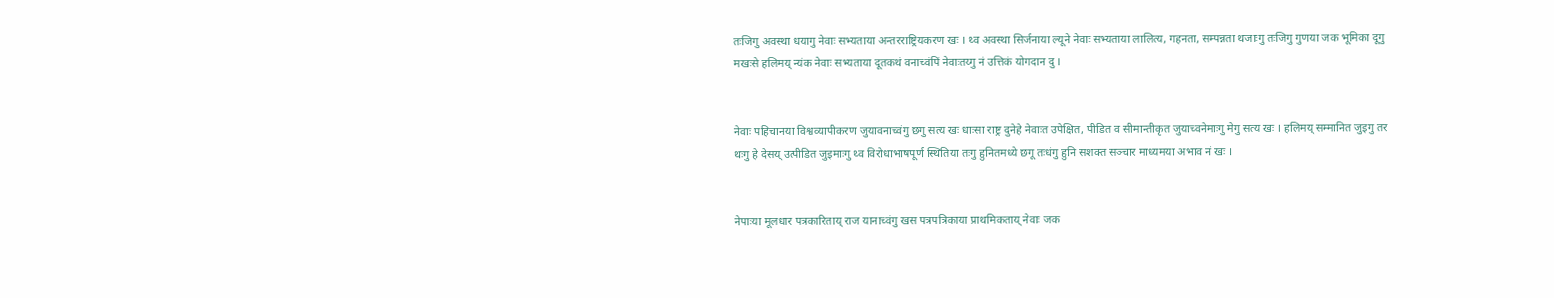तःजिगु अवस्था धयागु नेवाः सभ्यताया अन्तरराष्ट्रियकरण खः । थ्व अवस्था सिर्जनाया ल्यूने नेवाः सभ्यताया लालित्य, गहनता, सम्पन्नता थजाःगु तःजिगु गुणया जक भूमिका दूगु मखःसे हलिमय् न्यंक नेवाः सभ्यताया दूतकथं वनाच्वंपिं नेवाःतय्गु नं उत्तिकं योगदान दु ।


नेवाः पहिचानया विश्वव्यापीकरण जुयावनाच्वंगु छगु सत्य खः धाःसा राष्ट्र दुनेहे नेवाःत उपेक्षित, पीडित व सीमान्तीकृत जुयाच्वनेमाःगु मेगु सत्य खः । हलिमय् सम्मानित जुइगु तर थःगु हे देसय् उत्पीडित जुइमाःगु थ्व विरोधाभाषपूर्ण स्थितिया तःगु हुनितमध्ये छगू तःधंगु हुनि सशक्त सञ्चार माध्यमया अभाव नं खः ।


नेपाःया मूलधार पत्रकारिताय् राज यानाच्वंगु खस पत्रपत्रिकाया प्राथमिकताय् नेवाः जक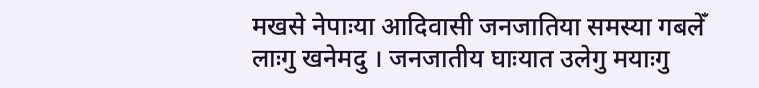मखसे नेपाःया आदिवासी जनजातिया समस्या गबलेँ लाःगु खनेमदु । जनजातीय घाःयात उलेगु मयाःगु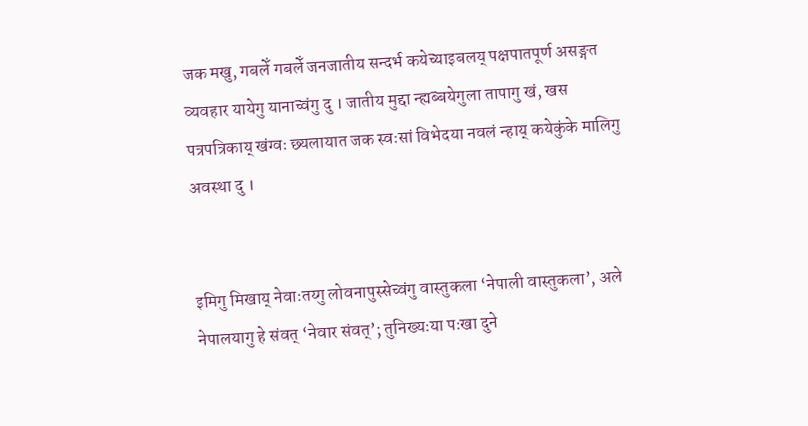जक मखु, गबलेँ गबलेँ जनजातीय सन्दर्भ कयेच्याइबलय् पक्षपातपूर्ण असङ्गत व्यवहार यायेगु यानाच्वंगु दु । जातीय मुद्दा न्ह्यब्बयेगुला तापागु खं, खस पत्रपत्रिकाय् खंग्वः छ्यलायात जक स्वःसां विभेदया नवलं न्हाय् कयेकुंके मालिगु अवस्था दु ।


इमिगु मिखाय् नेवाःतय्गु लोवनापुस्सेच्वंगु वास्तुकला ‘नेपाली वास्तुकला’, अले नेपालयागु हे संवत् ‘नेवार संवत्’; तुनिख्यःया पःखा दुने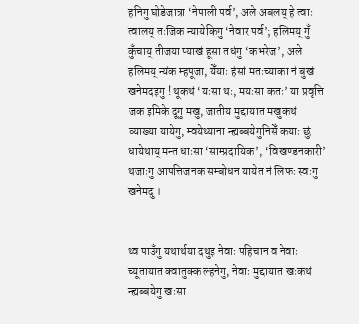हनिगु घोडेजात्रा ‘नेपाली पर्व’, अले अबलय् हे त्वाः त्वालय् तःजिक न्यायेकिगु ‘नेवार पर्व’; हलिमय् गुँ कुँचाय् तीजया प्याखं हूसा तधंगु ‘कभरेज’, अले हलिमय् न्यंक म्हपूजा, येँयाः हंसां मतःच्याका नं बुखं खनेमदइगु ! थूकथं ‘यःसा थः, मयःसा कतः’ या प्रवृत्ति जक इमिके दूगु मखु, जातीय मुद्दायात मखुकथं व्याख्या यायेगु, म्वयेथ्याना न्ह्यब्बयेगुनिसेँ कयाः छुं धायेथाय् मन्त धाःसा ‘साम्प्रदायिक’, ‘विखण्डनकारी’ थजाःगु आपत्तिजनक सम्बोधन यायेत नं लिफः स्वःगु खनेमदु ।


थ्व पाउँगु यथार्थया दथुइ नेवाः पहिचान व नेवाः च्यूतायात क्वातुक्क ल्हनेगु, नेवाः मुद्दायात खःकथं न्ह्यब्बयेगु खःसा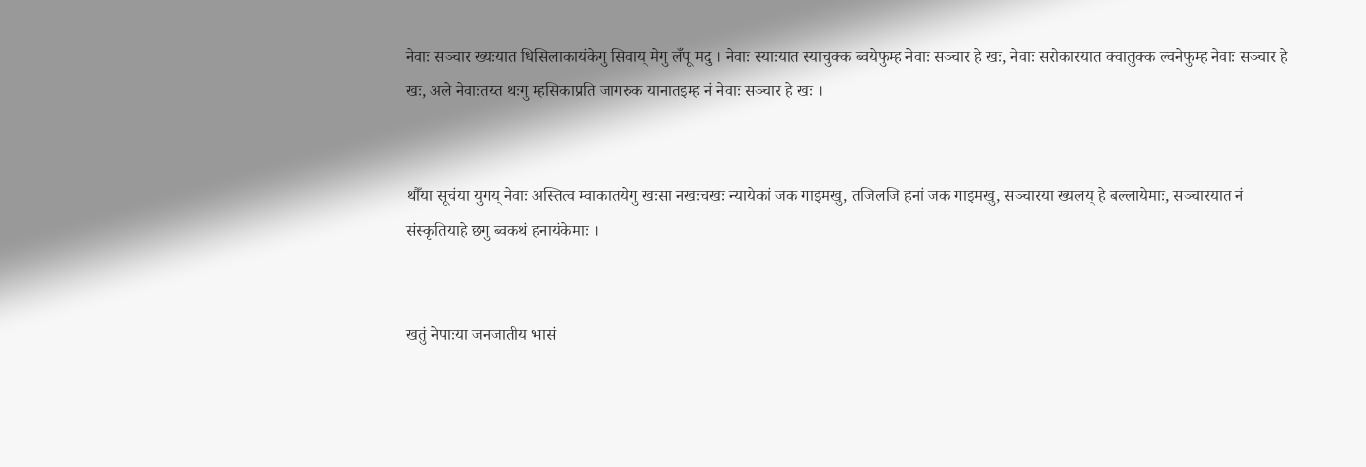नेवाः सञ्चार ख्यःयात धिसिलाकायंकेगु सिवाय् मेगु लँपू मदु । नेवाः स्याःयात स्याचुक्क ब्वयेफुम्ह नेवाः सञ्चार हे खः, नेवाः सरोकारयात क्वातुक्क ल्वनेफुम्ह नेवाः सञ्चार हे खः, अले नेवाःतय्त थःगु म्हसिकाप्रति जागरुक यानातइम्ह नं नेवाः सञ्चार हे खः ।


थौँया सूचंया युगय् नेवाः अस्तित्व म्वाकातयेगु खःसा नखःचखः न्यायेकां जक गाइमखु, तजिलजि हनां जक गाइमखु, सञ्चारया ख्यलय् हे बल्लायेमाः, सञ्चारयात नं संस्कृतियाहे छगु ब्वकथं हनायंकेमाः ।


खतुं नेपाःया जनजातीय भासं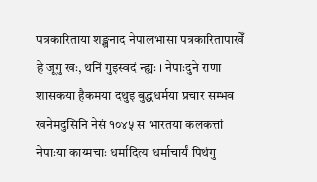पत्रकारिताया शङ्खनाद नेपालभासा पत्रकारितापाखेँ हे जूगु खः, थनिं गुइस्वदं न्ह्यः । नेपाःदुने राणा शासकया हैकमया दथुइ बुद्धधर्मया प्रचार सम्भव खनेमदुसिनि नेसं १०४५ स भारतया कलकत्तां नेपाःया काय्मचाः धर्मादित्य धर्माचार्यं पिथंगु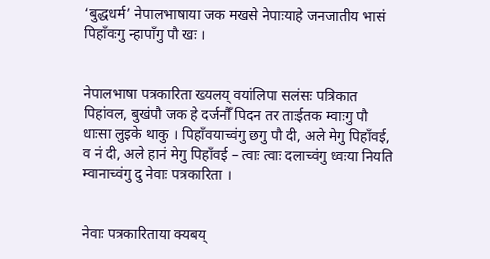‘बुद्धधर्म’ नेपालभाषाया जक मखसे नेपाःयाहे जनजातीय भासं पिहाँवःगु न्हापाँगु पौ खः ।


नेपालभाषा पत्रकारिता ख्यलय् वयांलिपा सलंसः पत्रिकात पिहांवल, बुखंपौ जक हे दर्जनौँ पिदन तर ताःईतक म्वाःगु पौ धाःसा लुइके थाकु । पिहाँवयाच्वंगु छगु पौ दी, अले मेगु पिहाँवई, व नं दी, अले हानं मेगु पिहाँवई – त्वाः त्वाः दलाच्वंगु ध्वःया नियति म्वानाच्वंगु दु नेवाः पत्रकारिता ।


नेवाः पत्रकारिताया क्यबय्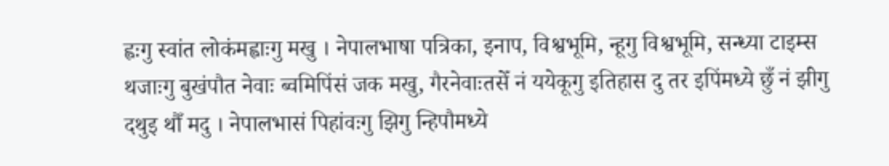ह्वःगु स्वांत लोकंमह्वाःगु मखु । नेपालभाषा पत्रिका, इनाप, विश्वभूमि, न्हूगु विश्वभूमि, सन्ध्या टाइम्स थजाःगु बुखंपौत नेवाः ब्वमिपिंसं जक मखु, गैरनेवाःतसेँ नं ययेकूगु इतिहास दु तर इपिंमध्ये छुँ नं झीगु दथुइ थौँ मदु । नेपालभासं पिहांवःगु झिगु न्हिपौमध्ये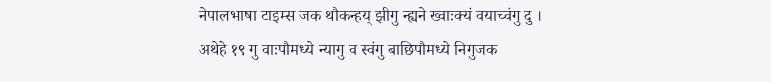नेपालभाषा टाइम्स जक थौकन्हय् झीगु न्ह्यने ख्वाःक्यं वयाच्वंगु दु । अथेहे १९ गु वाःपौमध्ये न्यागु व स्वंगु बाछिपौमध्ये निगुजक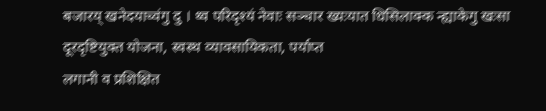बजारय् खनेदयाच्वंगु दु । थ्व परिदृश्यं नेवाः सञ्चार ख्यःयात धिसिलाक्क न्ह्याकेगु खःसा दूरदृष्टियुक्त योजना, स्वस्थ व्यावसायिकता, पर्याप्त
लगानी व प्रशिक्षित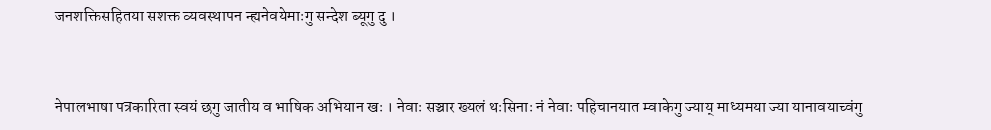जनशक्तिसहितया सशक्त व्यवस्थापन न्ह्यनेवयेमाःगु सन्देश ब्यूगु दु ।


नेपालभाषा पत्रकारिता स्वयं छगु जातीय व भाषिक अभियान खः । नेवाः सञ्चार ख्यलं थःसिनाः नं नेवाः पहिचानयात म्वाकेगु ज्याय् माध्यमया ज्या यानावयाच्वंगु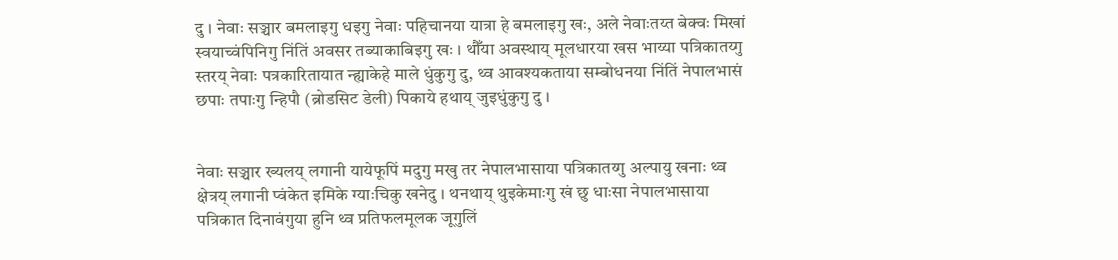दु । नेवाः सञ्चार बमलाइगु धइगु नेवाः पहिचानया यात्रा हे बमलाइगु खः, अले नेवाःतय्त बेक्वः मिखां स्वयाच्वंपिनिगु निंतिं अवसर तब्याकाबिइगु खः । थौँया अवस्थाय् मूलधारया खस भाय्या पत्रिकातय्गु स्तरय् नेवाः पत्रकारितायात न्ह्याकेहे माले धुंकुगु दु, थ्व आवश्यकताया सम्बोधनया निंतिं नेपालभासं छपाः तपाःगु न्हिपौ (ब्रोडसिट डेली) पिकाये हथाय् जुइधुंकुगु दु ।


नेवाः सञ्चार ख्यलय् लगानी यायेफूपिं मदुगु मखु तर नेपालभासाया पत्रिकातय्गु अल्पायु खनाः थ्व क्षेत्रय् लगानी प्वंकेत इमिके ग्याःचिकु खनेदु । थनथाय् थुइकेमाःगु खं छु धाःसा नेपालभासाया पत्रिकात दिनावंगुया हुनि थ्व प्रतिफलमूलक जूगुलिं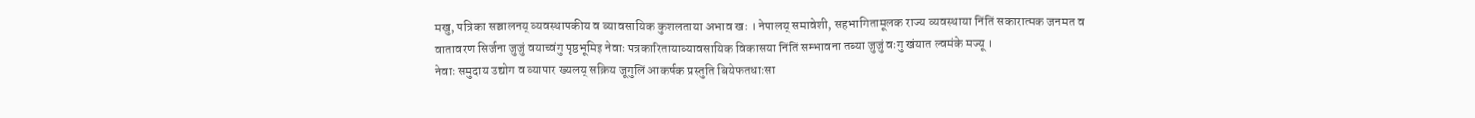मखु, पत्रिका सञ्चालनय् व्यवस्थापकीय व व्यावसायिक कुशलताया अभाव खः । नेपालय् समावेशी, सहभागितामूलक राज्य व्यवस्थाया निंतिं सकारात्मक जनमत व वातावरण सिर्जना जुजुं वयाच्वंगु पृष्ठभूमिइ नेवाः पत्रकारितायाव्यावसायिक विकासया निंतिं सम्भावना तब्या जुजुं वःगु खंयात ल्वमंके मज्यू ।
नेवाः समुदाय उद्योग व व्यापार ख्यलय् सक्रिय जूगुलिं आकर्षक प्रस्तुति बियेफतधाःसा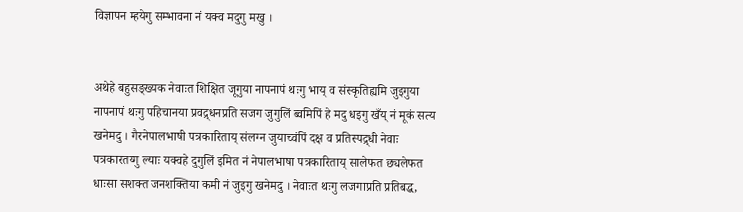विज्ञापन म्हयेगु सम्भावना नं यक्व मदुगु मखु ।


अथेहे बहुसङ्ख्यक नेवाःत शिक्षित जूगुया नापनापं थःगु भाय् व संस्कृतिह्यमि जुइगुया नापनापं थःगु पहिचानया प्रवद्र्धनप्रति सजग जुगुलिं ब्वमिपिं हे मदु धइगु खँय् नं मूकं सत्य खनेमदु । गैरनेपालभाषी पत्रकारिताय् संलग्न जुयाच्वंपिं दक्ष व प्रतिस्पद्र्धी नेवाः पत्रकारतय्गु ल्याः यक्वहे दुगुलिं इमित नं नेपालभाषा पत्रकारिताय् सालेफत छ्यलेफत धाःसा सशक्त जनशक्तिया कमी नं जुइगु खनेमदु । नेवाःत थःगु लजगाप्रति प्रतिबद्ध,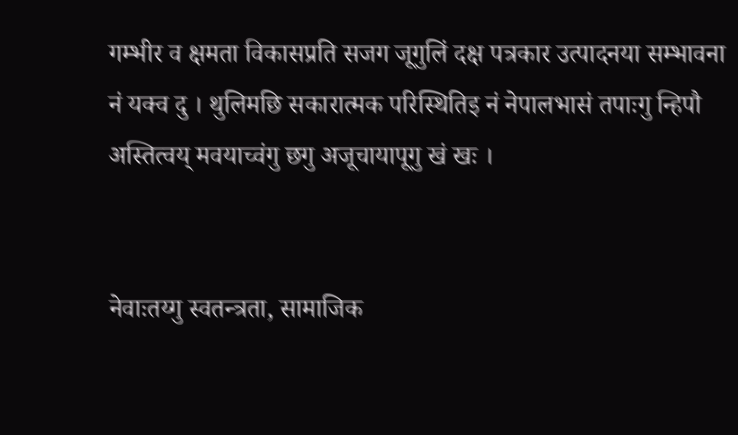गम्भीर व क्षमता विकासप्रति सजग जूगुलिं दक्ष पत्रकार उत्पादनया सम्भावना नं यक्व दु । थुलिमछि सकारात्मक परिस्थितिइ नं नेपालभासं तपाःगु न्हिपौ अस्तित्वय् मवयाच्वंगु छगु अजूचायापूगु खं खः ।


नेवाःतय्गु स्वतन्त्रता, सामाजिक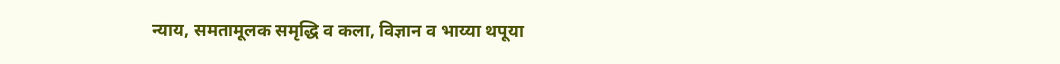न्याय, समतामूलक समृद्धि व कला, विज्ञान व भाय्या थपूया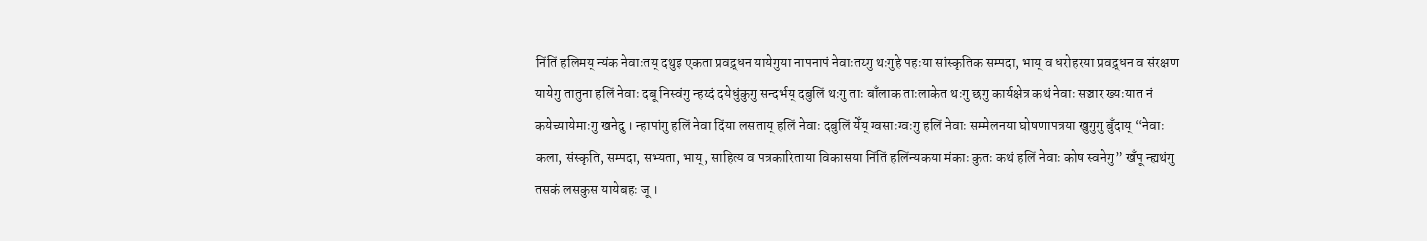निंतिं हलिमय् न्यंक नेवाःतय् दथुइ एकता प्रवद्र्धन यायेगुया नापनापं नेवाःतय्गु थःगुहे पहःया सांस्कृतिक सम्पदा, भाय् व धरोहरया प्रवद्र्धन व संरक्षण यायेगु तातुना हलिं नेवाः दबू निस्वंगु न्हय्दं दयेधुंकुगु सन्दर्भय् दबुलिं थःगु ताः बाँलाक ताःलाकेत थःगु छगु कार्यक्षेत्र कथं नेवाः सञ्चार ख्यःयात नं कयेच्यायेमाःगु खनेदु । न्हापांगु हलिं नेवा दिंया लसताय् हलिं नेवाः दबुलिं येँय् ग्वसाःग्वःगु हलिं नेवाः सम्मेलनया घोषणापत्रया खुगुगु बुँदाय् “नेवाः कला, संस्कृति, सम्पदा, सभ्यता, भाय्, साहित्य व पत्रकारिताया विकासया निंतिं हलिंन्यकया मंकाः कुतः कथं हलिं नेवाः कोष स्वनेगु” खँपू न्ह्यथंगु तसकं लसकुस यायेबहः जू ।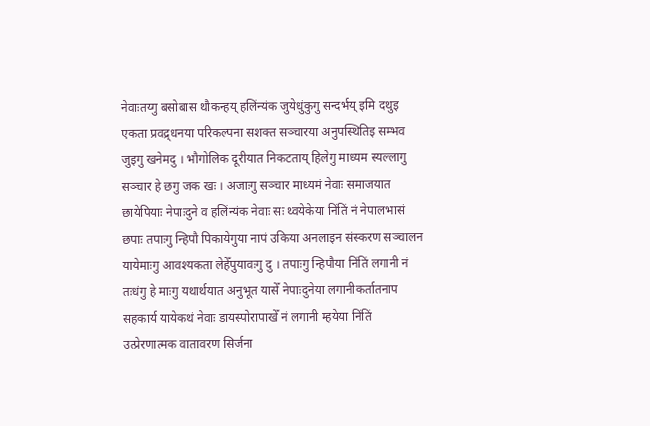नेवाःतय्गु बसोबास थौकन्हय् हलिंन्यंक जुयेधुंकुगु सन्दर्भय् इमि दथुइ एकता प्रवद्र्धनया परिकल्पना सशक्त सञ्चारया अनुपस्थितिइ सम्भव जुइगु खनेमदु । भौगोलिक दूरीयात निकटताय् हिलेगु माध्यम स्यल्लागु सञ्चार हे छगु जक खः । अजाःगु सञ्चार माध्यमं नेवाः समाजयात छायेपियाः नेपाःदुने व हलिंन्यंक नेवाः सः थ्वयेकेया निंतिं नं नेपालभासं छपाः तपाःगु न्हिपौ पिकायेगुया नापं उकिया अनलाइन संस्करण सञ्चालन यायेमाःगु आवश्यकता लेहेँपुयावःगु दु । तपाःगु न्हिपौया निंतिं लगानी नं तःधंगु हे माःगु यथार्थयात अनुभूत यासेँ नेपाःदुनेया लगानीकर्तातनाप सहकार्य यायेकथं नेवाः डायस्पोरापाखेँ नं लगानी म्हयेया निंतिं उत्प्रेरणात्मक वातावरण सिर्जना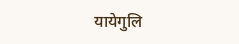यायेगुलि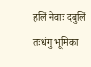हलिं नेवाः दबुलिं तःधंगु भूमिका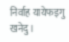निर्वाह यायेफइगु खनेदु ।